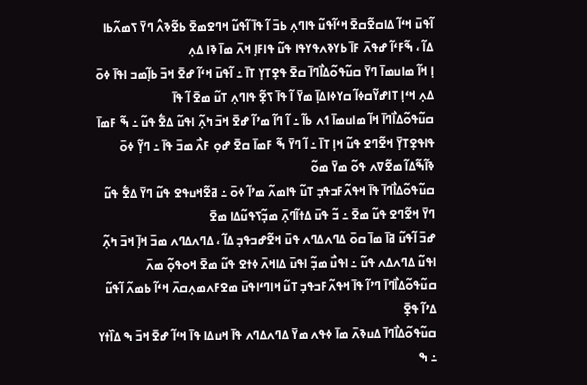ߊ߬ߟߎ߫ ߞߵߊ߬ ߡߊߛߐ߬ߛߐ߫ ߞߵߊ߬ߟߎ߬ ߟߊߣߍ߲ ߕߏ߫ ߊ߬ ߟߊ߫ ߊ߬ߟߎ߬ ߞߣߐߘߐ߫ ߕߐ߬ߢߍ߮ ߣߌ߫ ߖߘߍ߬ߕߊ ߡߊ߬ ، ߒ߬ߓߵߊ߬ ߝߟߍ߫ ߓߊ߫ ߕߌߢߍߟߌߟߊ ߟߎ߬ ߟߊߓߊ߲ ߞߍ߫ ߘߊ߫ ߢߊ ߡߍ߲
ߊ߲ ߞߊ߬ ߘߊߎߘߊ߫ ߣߌ߫ ߛߎ߬ߟߋ߬ߡߊ߯ߣߊ߫ ߛߐ߫ ߟߐ߲ߠߌ߲ ߠߊ߫ ߸ ߊ߬ߟߎ߫ ߞߵߊ߬ ߝߐ߫ ߞߏ߫ ߕߊ߲߬ߘߏ ߊߟߊ߫ ߦߋ߫ ߡߍ߲ ߞߵߊ߲ ߠߊߝߌ߬ߛߦߊ߬ ߛߌߦߊߡߊ߲߫ ߘߌ߫ ߊ߬ ߟߊ߫ ߖߐ߲߬ ߟߊߣߍ߲ ߠߎ߬ ߘߐ߫ ߊ߬ ߟߊ߫
ߛߎ߬ߟߋ߬ߡߊ߯ߣߊ߫ ߞߊ߬ ߘߊߎߘߊ߫ ߗߍ ߕߊ߬ ߸ ߊ߬ ߣߊ߬ ߘߴߊ߬ ߝߐ߫ ߞߏ߫ ߤߍ߲߬ ߊߟߎ߬ ߡߐ߱ ߟߎ߬ ߸ ߒ߬ ߓߘߊ߫ ߟߊߟߐ߲ߠߌ߲߫ ߞߐ߬ߣߐ ߟߎ߬ ߞߊ߲ ߠߊ߫ ߸ ߊ߬ ߣߌ߫ ߒ߬ ߓߘߊ߫ ߛߐ߫ ߝߋ߲ ߓߍ߯ ߘߏ߫ ߟߊ߫ ߸ ߣߌ߲߬ ߦߋ߫ ߢߊ߬ߒ߬ߡߊ߬ ߘߐ߬ߜߍ ߟߋ߬ ߘߌ߫ ߘߋ߬
ߛߎ߬ߟߋ߬ߡߊ߯ߣߊ߫ ߟߊ߫ ߞߟߍ߬ߓߏߟߏ߲ ߠߎ߬ ߟߊߘߍ߬ ߘߴߊ߬ ߦߋ߫ ߸ ߥߐ߬ߞߎߟߐ ߟߎ߬ ߣߌ߫ ߡߐ߱ ߟߎ߬ ߣߌ߫ ߞߐ߬ߣߐ ߟߎ߬ ߘߐ߫ ߸ ߏ߬ ߟߎ߫ ߡߙߊ߬ߣߍ߲߫ ߘߏ߲߬ߖߟߎ߬ߡߊ ߘߐ߫
ߝߏ߫ ߊ߬ߟߎ߬ ߥߊ߫ ߘߊ߫ ߛߋ߫ ߡߣߍߡߣߍ ߟߎ߫ ߞߐ߬ߝߏߟߏ߲ ߡߊ߬ ، ߡߣߍߡߣߍ ߘߏ߫ ߞߊ߲߫ ߞߏ߫ ߤߍ߲߬ ߊߟߎ߬ ߡߣߍߡߍ ߟߎ߬ ߸ ߊߟߎ߯ ߘߏ߲߬ ߊߟߎ߫ ߡߊߞߍ߫ ߦߙߐ ߟߎ߬ ߘߐ߫ ߞߋߟߋ߲߬ ߘߍ߫ ߛߎ߬ߟߋ߬ߡߊ߯ߣߊ߫ ߣߴߊ߬ ߟߊ߫ ߞߟߍ߬ߓߏߟߏ߲ ߠߎ߬ ߞߊߣߵߊߟߎ߫ ߘߐߓߍߘߍ߲ߛߍ߫ ߞߵߊ߬ ߕߘߍ߬ ߊ߬ߟߎ߬ ߡߴߊ߬ ߟߐ߲߫
ߛߎ߬ߟߋ߬ߡߊ߯ߣߊ߫ ߡߎߢߍ߫ ߘߊ߫ ߦߟߍ ߘߌ߫ ߡߣߍߡߣߍ ߟߊ߫ ߞߎߡߊ ߟߊ߫ ߞߵߊ߬ ߝߐ߫ ߞߏ߫ ߒ ߡߊ߰ߙߌ ߸ ߒ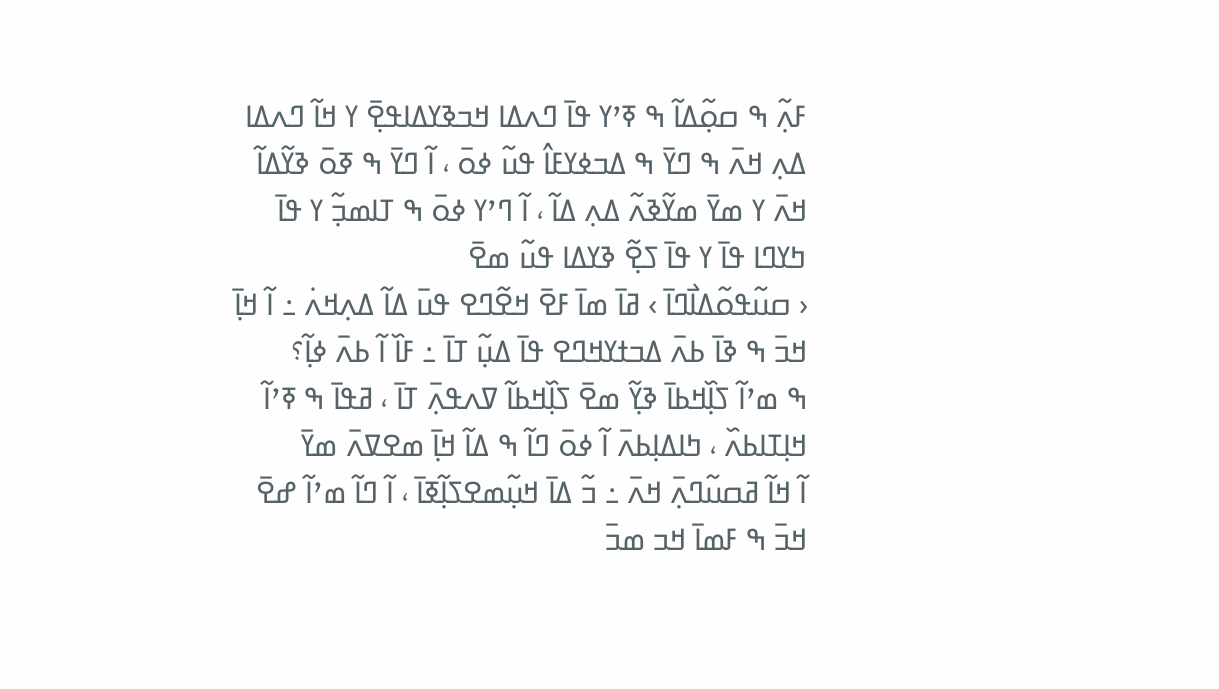ߓߍ߲߬ ߒ ߛߋ߲߬ߡߊ߬ ߒ ߧߴߌ ߟߊ߫ ߣߍߡߊ ߞߏߢߌߡߊߟߐ߲߫ ߌ ߞߊ߬ ߣߍߡߊ ߡߍ߲ ߞߍ߫ ߒ ߣߌ߫ ߒ ߡߏߦߌߓߊ߮ ߟߎ߬ ߦߋ߫ ، ߊ߬ ߣߌ߫ ߒ ߧߋ߫ ߢߌ߬ߡߊ߬ ߞߍ߫ ߌ ߘߌ߫ ߘߌ߬ߢߍ߬ ߡߍ߲ ߡߊ߬ ، ߊ߬ ߣߴߌ ߦߋ߫ ߒ ߠߊߘߏ߲߬ ߌ ߟߊ߫ ߤߌߣߊ ߟߊ߫ ߌ ߟߊ߫ ߖߐ߲߬ ߢߌߡߊ ߟߎ߬ ߘߐ߫
‹ ߛߎ߬ߟߋ߬ߡߊ߯ߣߊ߫ › ߥߊ߫ ߘߊ߫ ߓߐ߫ ߞߐ߬ߣߐ ߟߎ߫ ߡߊ߬ ߡߍ߲ߞߍ߭ ߸ ߊ߬ ߞߊ߲߫ ߞߏ߫ ߒ ߢߊ߫ ߕߍ߫ ߡߏߙߌߞߣߐ ߟߊ߫ ߡߎ߲߬ ߠߊ߫ ߸ ߓߊ߰ ߊ߬ ߕߍ߫ ߦߊ߲߬؟
ߒ ߘߴߊ߬ ߖߊ߲߰ߞߕߊ߫ ߢߌ߲߬ ߘߐ߫ ߖߊ߲߰ߞߕߊ߬ ߜߍߟߍ߲߫ ߠߊ߫ ، ߥߟߊ߫ ߒ ߧߴߊ߬ ߞߊ߲ߠߊߕߍ߰ ، ߤߊߡߊ߲ߕߍ߫ ߊ߬ ߦߋ߫ ߣߊ߬ ߒ ߡߊ߬ ߞߊ߲߫ ߘߐߜߍ߫ ߘߌ߫
ߊ߬ ߞߊ߬ ߥߛߎ߬ߣߍ߲߫ ߞߍ߫ ߸ ߏ߬ ߡߊ߫ ߞߎ߲߬ߘߐߖߊ߲߬ߧߊ߫ ، ߊ߬ ߣߊ߬ ߘߴߊ߬ ߝߐ߫ ߞߏ߫ ߒ ߓߘߊ߫ ߞߏ ߘߏ߫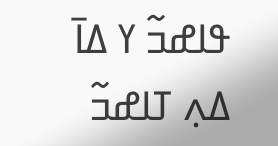ߟߊߝߏ߬ ߌ ߡߊ߫ ߡߍ߲ ߠߊߝߏ߬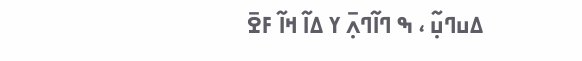ߡߎߣߎ߲߬ ، ߒ ߣߊ߬ߣߍ߲߫ ߌ ߡߊ߬ ߞߊ߬ ߓߐ߫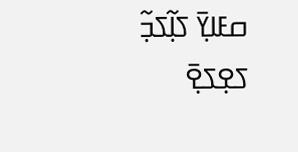ߛߓߊߌ߲߫ ߖߊ߲߬ߖߏ߲߬ ߖߐ߲ߖߐ߲߫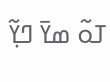ߠߋ߬ ߘߌ߫ ߣߌ߲߬